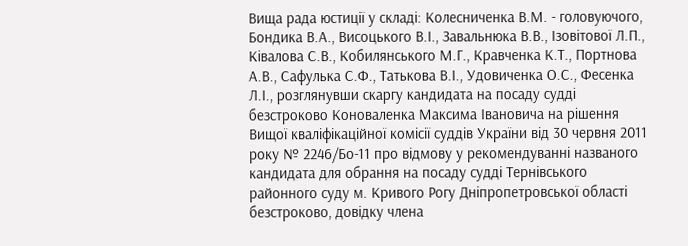Вища рада юстиції у складі: Колесниченка В.М. - головуючого, Бондика В.А., Висоцького В.І., Завальнюка В.В., Ізовітової Л.П., Ківалова С.В., Кобилянського М.Г., Кравченка К.Т., Портнова А.В., Сафулька С.Ф., Татькова В.І., Удовиченка О.С., Фесенка Л.І., розглянувши скаргу кандидата на посаду судді безстроково Коноваленка Максима Івановича на рішення Вищої кваліфікаційної комісії суддів України від 30 червня 2011 року № 2246/Бо-11 про відмову у рекомендуванні названого кандидата для обрання на посаду судді Тернівського районного суду м. Кривого Рогу Дніпропетровської області безстроково, довідку члена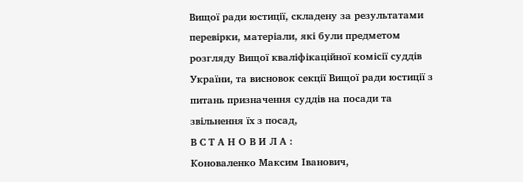Вищої ради юстиції, складену за результатами перевірки, матеріали, які були предметом розгляду Вищої кваліфікаційної комісії суддів України, та висновок секції Вищої ради юстиції з питань призначення суддів на посади та звільнення їх з посад,
В С Т А Н О В И Л А :
Коноваленко Максим Іванович,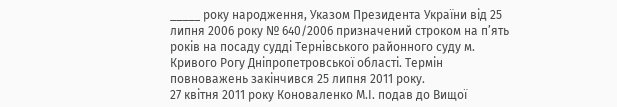_____ року народження, Указом Президента України від 25 липня 2006 року № 640/2006 призначений строком на п’ять років на посаду судді Тернівського районного суду м. Кривого Рогу Дніпропетровської області. Термін повноважень закінчився 25 липня 2011 року.
27 квітня 2011 року Коноваленко М.І. подав до Вищої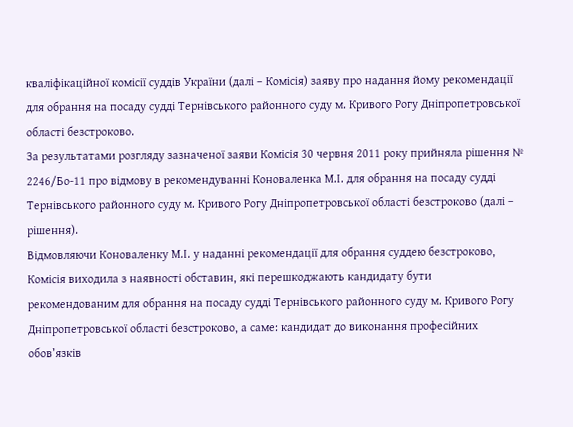кваліфікаційної комісії суддів України (далі – Комісія) заяву про надання йому рекомендації для обрання на посаду судді Тернівського районного суду м. Кривого Рогу Дніпропетровської області безстроково.
За результатами розгляду зазначеної заяви Комісія 30 червня 2011 року прийняла рішення № 2246/Бо-11 про відмову в рекомендуванні Коноваленка М.І. для обрання на посаду судді Тернівського районного суду м. Кривого Рогу Дніпропетровської області безстроково (далі – рішення).
Відмовляючи Коноваленку М.І. у наданні рекомендації для обрання суддею безстроково, Комісія виходила з наявності обставин, які перешкоджають кандидату бути рекомендованим для обрання на посаду судді Тернівського районного суду м. Кривого Рогу Дніпропетровської області безстроково, а саме: кандидат до виконання професійних обов’язків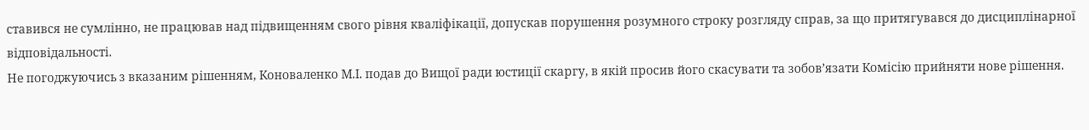ставився не сумлінно, не працював над підвищенням свого рівня кваліфікації, допускав порушення розумного строку розгляду справ, за що притягувався до дисциплінарної відповідальності.
Не погоджуючись з вказаним рішенням, Коноваленко М.І. подав до Вищої ради юстиції скаргу, в якій просив його скасувати та зобов’язати Комісію прийняти нове рішення.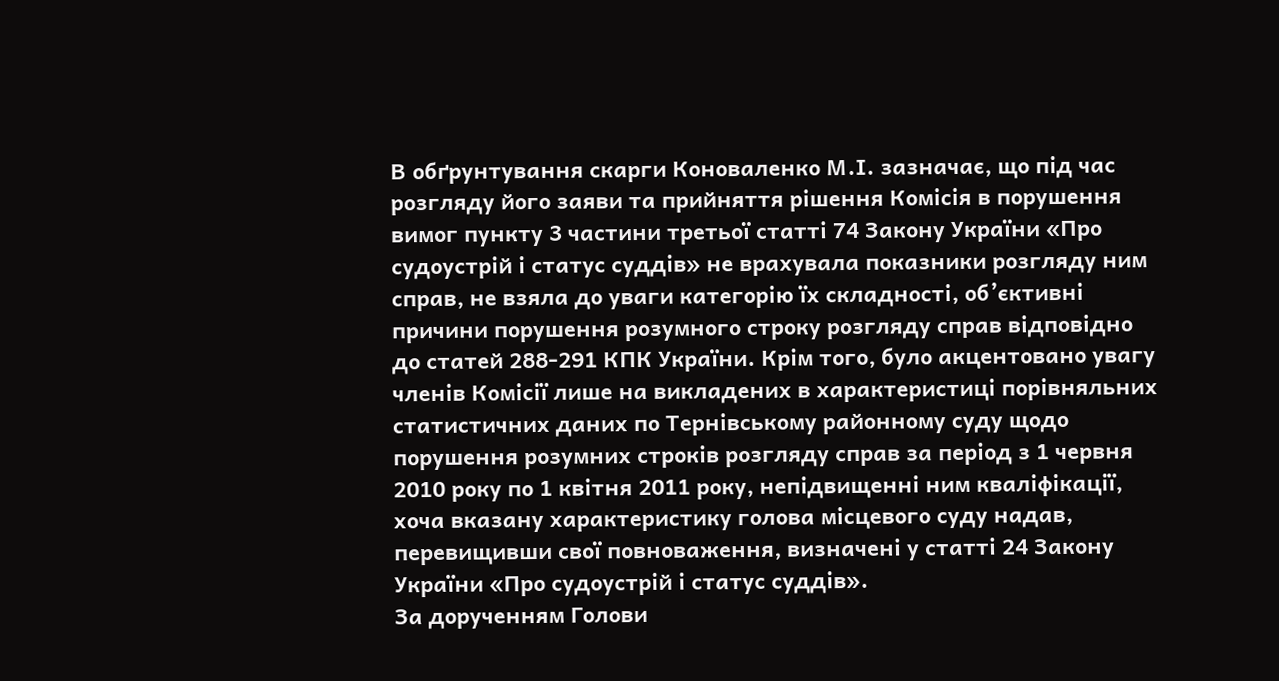В обґрунтування скарги Коноваленко М.І. зазначає, що під час розгляду його заяви та прийняття рішення Комісія в порушення вимог пункту 3 частини третьої статті 74 Закону України «Про судоустрій і статус суддів» не врахувала показники розгляду ним справ, не взяла до уваги категорію їх складності, об’єктивні причини порушення розумного строку розгляду справ відповідно до статей 288-291 КПК України. Крім того, було акцентовано увагу членів Комісії лише на викладених в характеристиці порівняльних статистичних даних по Тернівському районному суду щодо порушення розумних строків розгляду справ за період з 1 червня 2010 року по 1 квітня 2011 року, непідвищенні ним кваліфікації, хоча вказану характеристику голова місцевого суду надав, перевищивши свої повноваження, визначені у статті 24 Закону України «Про судоустрій і статус суддів».
За дорученням Голови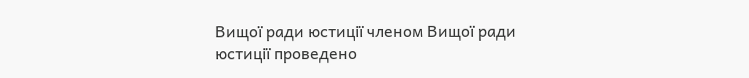Вищої ради юстиції членом Вищої ради юстиції проведено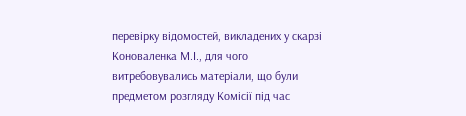перевірку відомостей, викладених у скарзі Коноваленка М.І., для чого витребовувались матеріали, що були предметом розгляду Комісії під час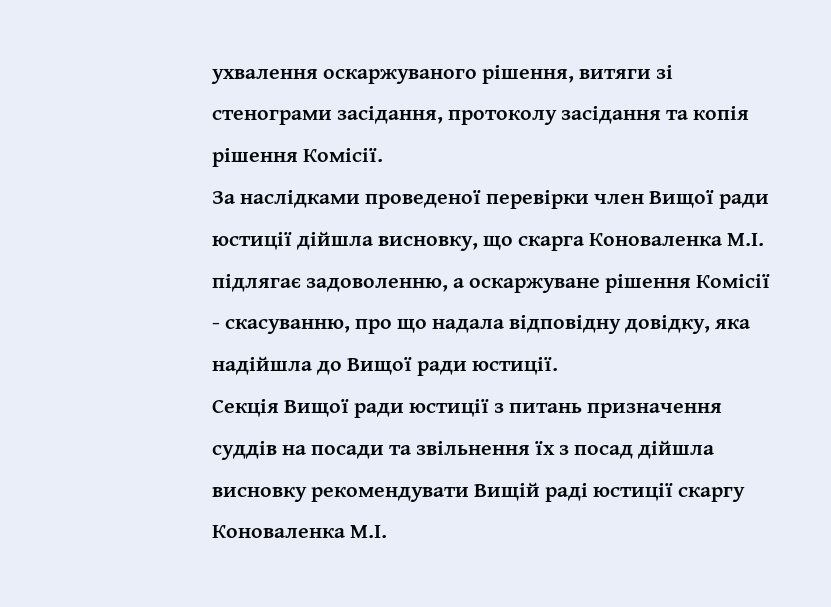ухвалення оскаржуваного рішення, витяги зі стенограми засідання, протоколу засідання та копія рішення Комісії.
За наслідками проведеної перевірки член Вищої ради юстиції дійшла висновку, що скарга Коноваленка М.І. підлягає задоволенню, а оскаржуване рішення Комісії - скасуванню, про що надала відповідну довідку, яка надійшла до Вищої ради юстиції.
Секція Вищої ради юстиції з питань призначення суддів на посади та звільнення їх з посад дійшла висновку рекомендувати Вищій раді юстиції скаргу Коноваленка М.І.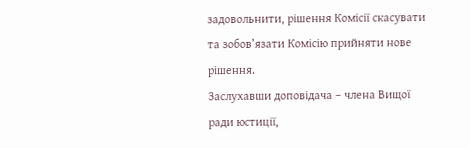задовольнити, рішення Комісії скасувати та зобов’язати Комісію прийняти нове рішення.
Заслухавши доповідача – члена Вищої ради юстиції,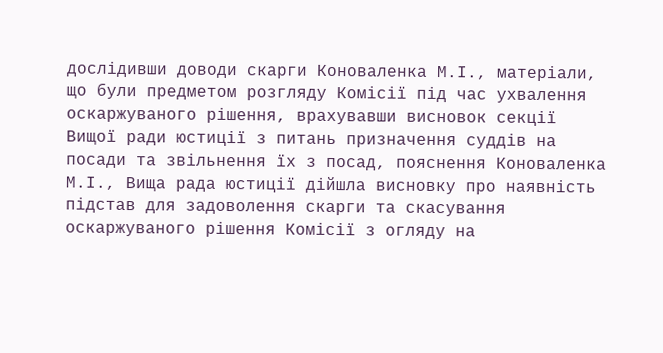дослідивши доводи скарги Коноваленка М.І., матеріали, що були предметом розгляду Комісії під час ухвалення оскаржуваного рішення, врахувавши висновок секції Вищої ради юстиції з питань призначення суддів на посади та звільнення їх з посад, пояснення Коноваленка М.І., Вища рада юстиції дійшла висновку про наявність підстав для задоволення скарги та скасування оскаржуваного рішення Комісії з огляду на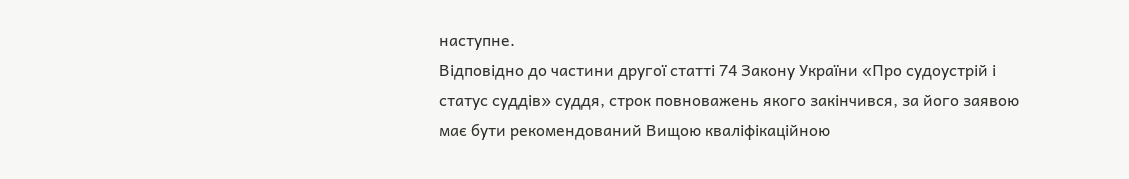наступне.
Відповідно до частини другої статті 74 Закону України «Про судоустрій і статус суддів» суддя, строк повноважень якого закінчився, за його заявою має бути рекомендований Вищою кваліфікаційною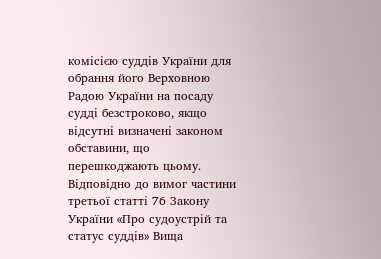комісією суддів України для обрання його Верховною Радою України на посаду судді безстроково, якщо відсутні визначені законом обставини, що перешкоджають цьому.
Відповідно до вимог частини третьої статті 76 Закону України «Про судоустрій та статус суддів» Вища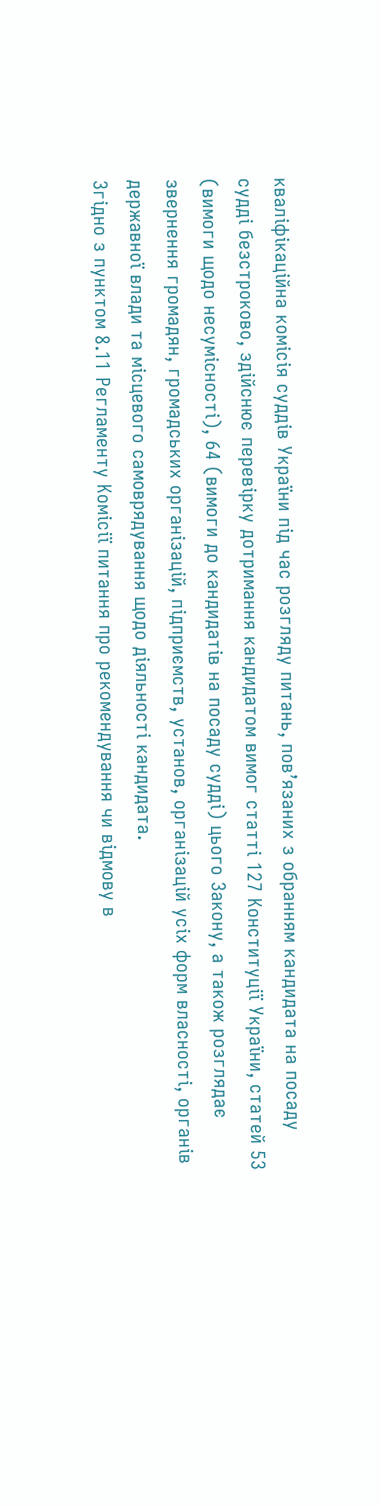кваліфікаційна комісія суддів України під час розгляду питань, пов’язаних з обранням кандидата на посаду судді безстроково, здійснює перевірку дотримання кандидатом вимог статті 127 Конституції України, статей 53 (вимоги щодо несумісності), 64 (вимоги до кандидатів на посаду судді) цього Закону, а також розглядає звернення громадян, громадських організацій, підприємств, установ, організацій усіх форм власності, органів державної влади та місцевого самоврядування щодо діяльності кандидата.
Згідно з пунктом 8.11 Регламенту Комісії питання про рекомендування чи відмову в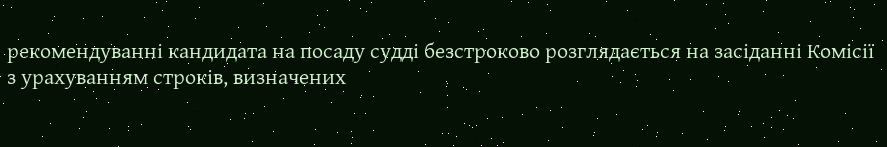рекомендуванні кандидата на посаду судді безстроково розглядається на засіданні Комісії з урахуванням строків, визначених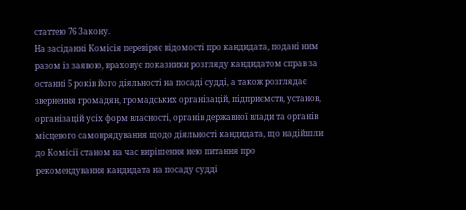статтею 76 Закону.
На засіданні Комісія перевіряє відомості про кандидата, подані ним разом із заявою, враховує показники розгляду кандидатом справ за останні 5 років його діяльності на посаді судді, а також розглядає звернення громадян, громадських організацій, підприємств, установ, організацій усіх форм власності, органів державної влади та органів місцевого самоврядування щодо діяльності кандидата, що надійшли до Комісії станом на час вирішення нею питання про рекомендування кандидата на посаду судді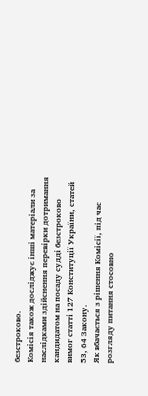безстроково.
Комісія також досліджує інші матеріали за наслідками здійснення перевірки дотримання кандидатом на посаду судді безстроково вимог статті 127 Конституції України, статей 53, 64 Закону.
Як вбачається з рішення Комісії, під час розгляду питання стосовно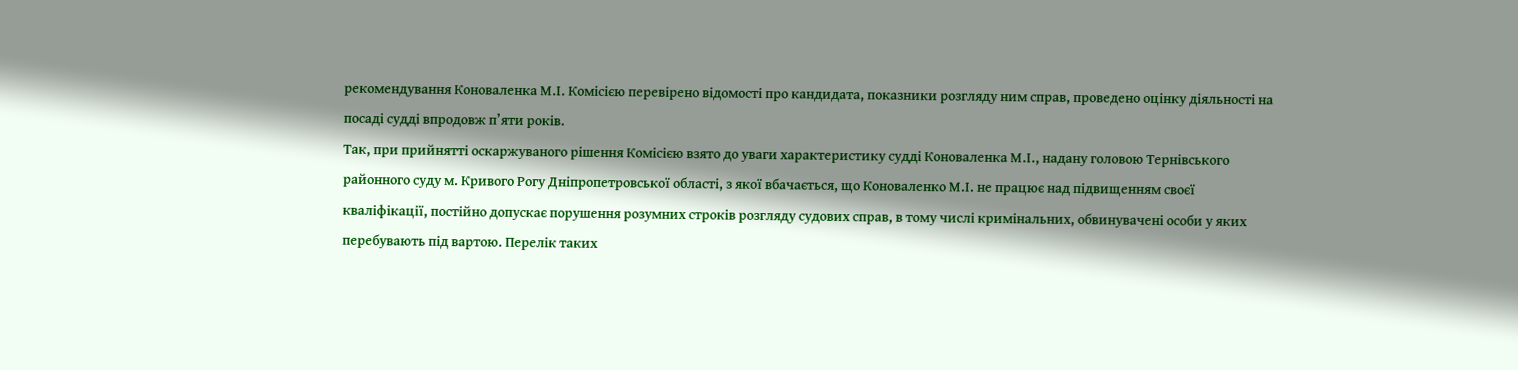рекомендування Коноваленка М.І. Комісією перевірено відомості про кандидата, показники розгляду ним справ, проведено оцінку діяльності на посаді судді впродовж п’яти років.
Так, при прийнятті оскаржуваного рішення Комісією взято до уваги характеристику судді Коноваленка М.І., надану головою Тернівського районного суду м. Кривого Рогу Дніпропетровської області, з якої вбачається, що Коноваленко М.І. не працює над підвищенням своєї кваліфікації, постійно допускає порушення розумних строків розгляду судових справ, в тому числі кримінальних, обвинувачені особи у яких перебувають під вартою. Перелік таких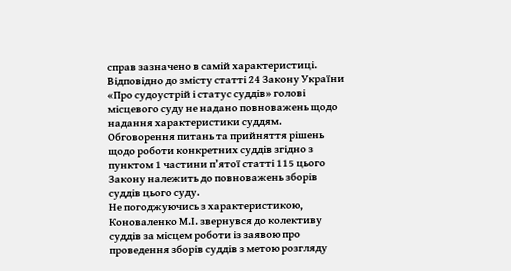справ зазначено в самій характеристиці.
Відповідно до змісту статті 24 Закону України «Про судоустрій і статус суддів» голові місцевого суду не надано повноважень щодо надання характеристики суддям.
Обговорення питань та прийняття рішень щодо роботи конкретних суддів згідно з пунктом 1 частини п’ятої статті 115 цього Закону належить до повноважень зборів суддів цього суду.
Не погоджуючись з характеристикою, Коноваленко М.І. звернувся до колективу суддів за місцем роботи із заявою про проведення зборів суддів з метою розгляду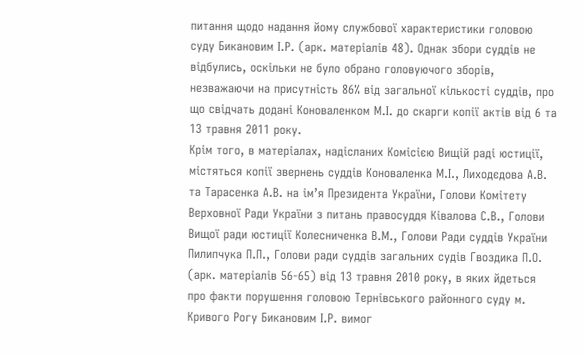питання щодо надання йому службової характеристики головою суду Бикановим І.Р. (арк. матеріалів 48). Однак збори суддів не відбулись, оскільки не було обрано головуючого зборів, незважаючи на присутність 86% від загальної кількості суддів, про що свідчать додані Коноваленком М.І. до скарги копії актів від 6 та 13 травня 2011 року.
Крім того, в матеріалах, надісланих Комісією Вищій раді юстиції, містяться копії звернень суддів Коноваленка М.І., Лиходєдова А.В. та Тарасенка А.В. на ім’я Президента України, Голови Комітету Верховної Ради України з питань правосуддя Ківалова С.В., Голови Вищої ради юстиції Колесниченка В.М., Голови Ради суддів України Пилипчука П.П., Голови ради суддів загальних судів Гвоздика П.О. (арк. матеріалів 56-65) від 13 травня 2010 року, в яких йдеться про факти порушення головою Тернівського районного суду м. Кривого Рогу Бикановим І.Р. вимог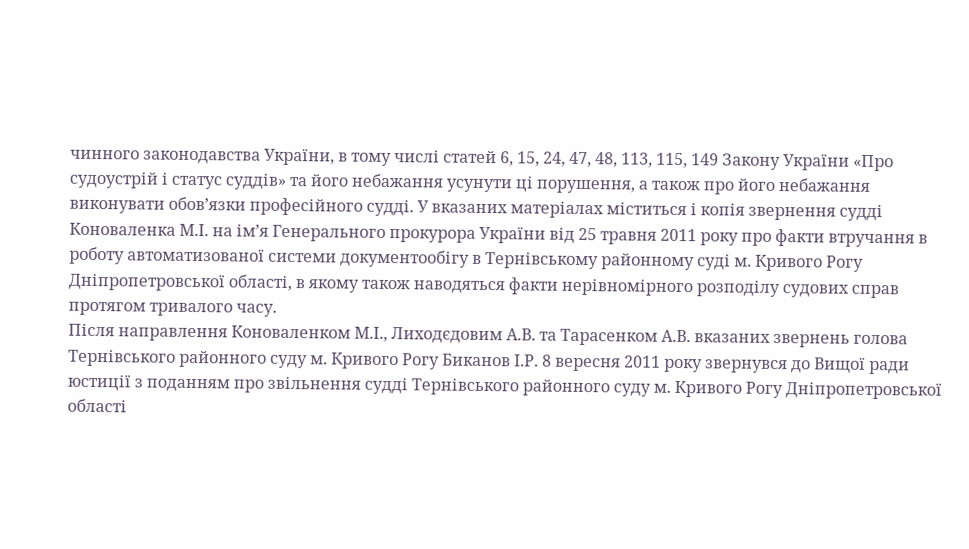чинного законодавства України, в тому числі статей 6, 15, 24, 47, 48, 113, 115, 149 Закону України «Про судоустрій і статус суддів» та його небажання усунути ці порушення, а також про його небажання виконувати обов’язки професійного судді. У вказаних матеріалах міститься і копія звернення судді Коноваленка М.І. на ім’я Генерального прокурора України від 25 травня 2011 року про факти втручання в роботу автоматизованої системи документообігу в Тернівському районному суді м. Кривого Рогу Дніпропетровської області, в якому також наводяться факти нерівномірного розподілу судових справ протягом тривалого часу.
Після направлення Коноваленком М.І., Лиходєдовим А.В. та Тарасенком А.В. вказаних звернень голова Тернівського районного суду м. Кривого Рогу Биканов І.Р. 8 вересня 2011 року звернувся до Вищої ради юстиції з поданням про звільнення судді Тернівського районного суду м. Кривого Рогу Дніпропетровської області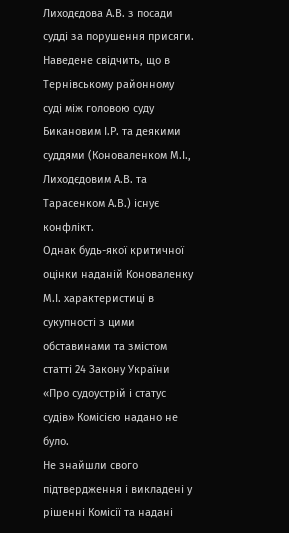Лиходєдова А.В. з посади судді за порушення присяги.
Наведене свідчить, що в Тернівському районному суді між головою суду Бикановим І.Р. та деякими суддями (Коноваленком М.І., Лиходєдовим А.В. та Тарасенком А.В.) існує конфлікт.
Однак будь-якої критичної оцінки наданій Коноваленку М.І. характеристиці в сукупності з цими обставинами та змістом статті 24 Закону України «Про судоустрій і статус судів» Комісією надано не було.
Не знайшли свого підтвердження і викладені у рішенні Комісії та надані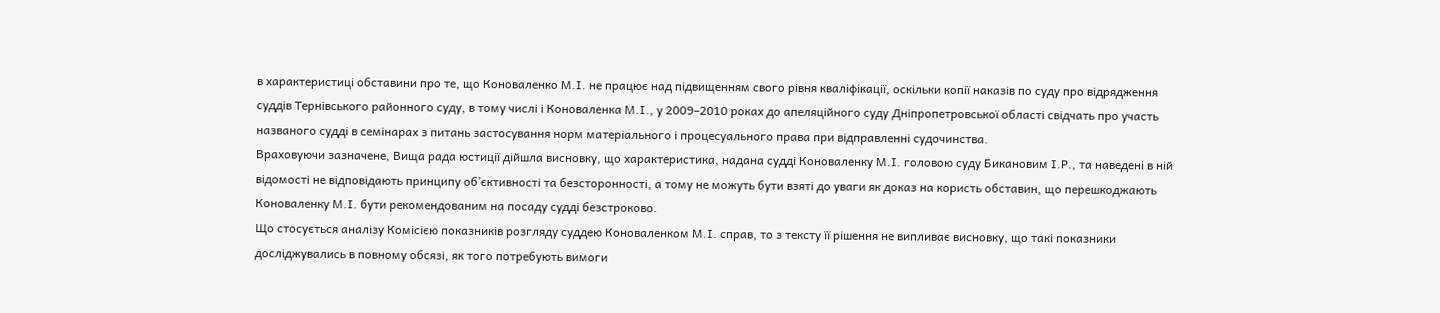в характеристиці обставини про те, що Коноваленко М.І. не працює над підвищенням свого рівня кваліфікації, оскільки копії наказів по суду про відрядження суддів Тернівського районного суду, в тому числі і Коноваленка М.І., у 2009–2010 роках до апеляційного суду Дніпропетровської області свідчать про участь названого судді в семінарах з питань застосування норм матеріального і процесуального права при відправленні судочинства.
Враховуючи зазначене, Вища рада юстиції дійшла висновку, що характеристика, надана судді Коноваленку М.І. головою суду Бикановим І.Р., та наведені в ній відомості не відповідають принципу об’єктивності та безсторонності, а тому не можуть бути взяті до уваги як доказ на користь обставин, що перешкоджають Коноваленку М.І. бути рекомендованим на посаду судді безстроково.
Що стосується аналізу Комісією показників розгляду суддею Коноваленком М.І. справ, то з тексту її рішення не випливає висновку, що такі показники досліджувались в повному обсязі, як того потребують вимоги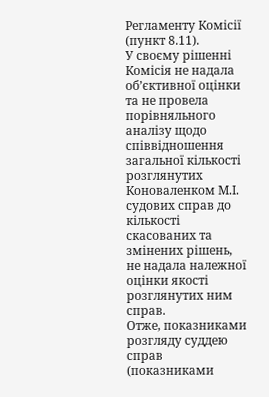Регламенту Комісії (пункт 8.11).
У своєму рішенні Комісія не надала об’єктивної оцінки та не провела порівняльного аналізу щодо співвідношення загальної кількості розглянутих Коноваленком М.І. судових справ до кількості скасованих та змінених рішень, не надала належної оцінки якості розглянутих ним справ.
Отже, показниками розгляду суддею справ (показниками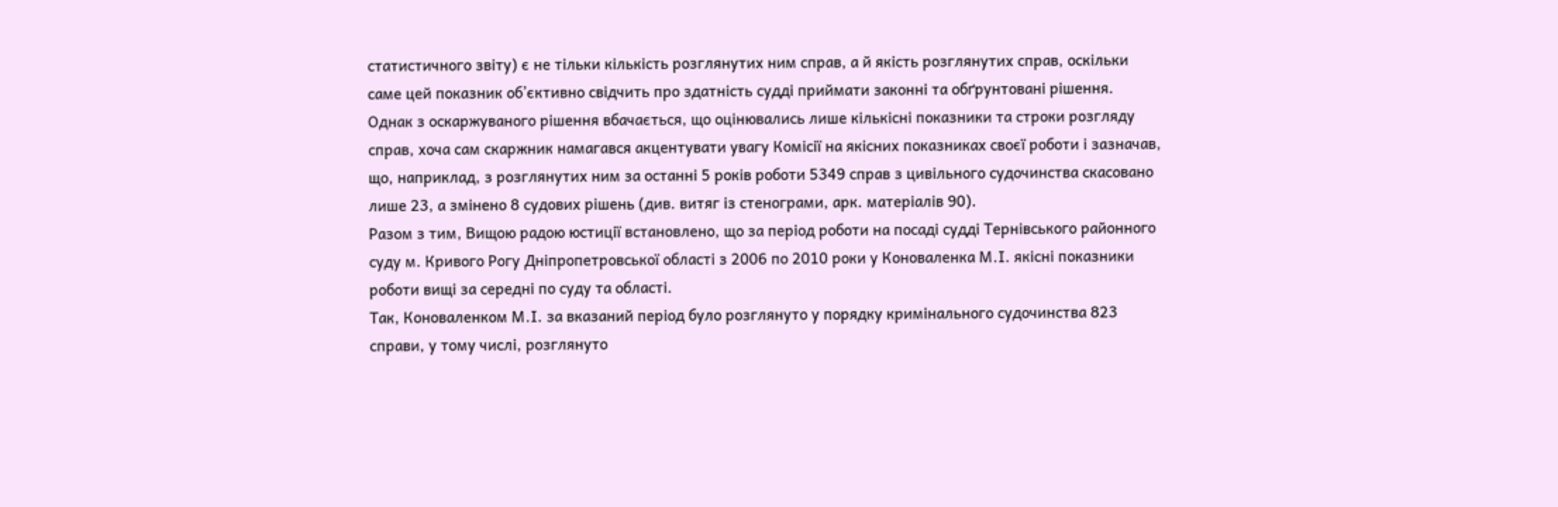статистичного звіту) є не тільки кількість розглянутих ним справ, а й якість розглянутих справ, оскільки саме цей показник об’єктивно свідчить про здатність судді приймати законні та обґрунтовані рішення.
Однак з оскаржуваного рішення вбачається, що оцінювались лише кількісні показники та строки розгляду справ, хоча сам скаржник намагався акцентувати увагу Комісії на якісних показниках своєї роботи і зазначав, що, наприклад, з розглянутих ним за останні 5 років роботи 5349 справ з цивільного судочинства скасовано лише 23, а змінено 8 судових рішень (див. витяг із стенограми, арк. матеріалів 90).
Разом з тим, Вищою радою юстиції встановлено, що за період роботи на посаді судді Тернівського районного суду м. Кривого Рогу Дніпропетровської області з 2006 по 2010 роки у Коноваленка М.І. якісні показники роботи вищі за середні по суду та області.
Так, Коноваленком М.І. за вказаний період було розглянуто у порядку кримінального судочинства 823 справи, у тому числі, розглянуто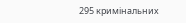295 кримінальних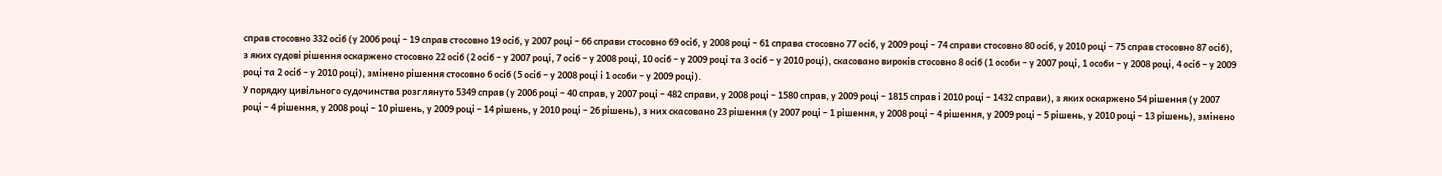справ стосовно 332 осіб (у 2006 році – 19 справ стосовно 19 осіб, у 2007 році – 66 справи стосовно 69 осіб, у 2008 році – 61 справа стосовно 77 осіб, у 2009 році – 74 справи стосовно 80 осіб, у 2010 році – 75 справ стосовно 87 осіб), з яких судові рішення оскаржено стосовно 22 осіб (2 осіб – у 2007 році, 7 осіб – у 2008 році, 10 осіб – у 2009 році та 3 осіб – у 2010 році), скасовано вироків стосовно 8 осіб (1 особи – у 2007 році, 1 особи – у 2008 році, 4 осіб – у 2009 році та 2 осіб – у 2010 році), змінено рішення стосовно 6 осіб (5 осіб – у 2008 році і 1 особи – у 2009 році).
У порядку цивільного судочинства розглянуто 5349 справ (у 2006 році – 40 справ, у 2007 році – 482 справи, у 2008 році – 1580 справ, у 2009 році – 1815 справ і 2010 році – 1432 справи), з яких оскаржено 54 рішення (у 2007 році – 4 рішення, у 2008 році – 10 рішень, у 2009 році – 14 рішень, у 2010 році – 26 рішень), з них скасовано 23 рішення (у 2007 році – 1 рішення, у 2008 році – 4 рішення, у 2009 році – 5 рішень, у 2010 році – 13 рішень), змінено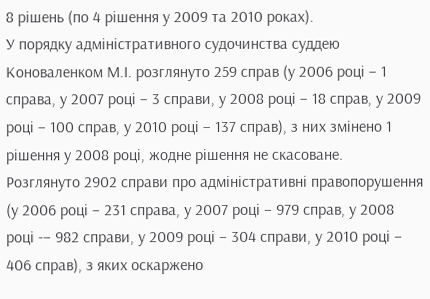8 рішень (по 4 рішення у 2009 та 2010 роках).
У порядку адміністративного судочинства суддею Коноваленком М.І. розглянуто 259 справ (у 2006 році – 1 справа, у 2007 році – 3 справи, у 2008 році – 18 справ, у 2009 році – 100 справ, у 2010 році – 137 справ), з них змінено 1 рішення у 2008 році, жодне рішення не скасоване.
Розглянуто 2902 справи про адміністративні правопорушення (у 2006 році – 231 справа, у 2007 році – 979 справ, у 2008 році -– 982 справи, у 2009 році – 304 справи, у 2010 році – 406 справ), з яких оскаржено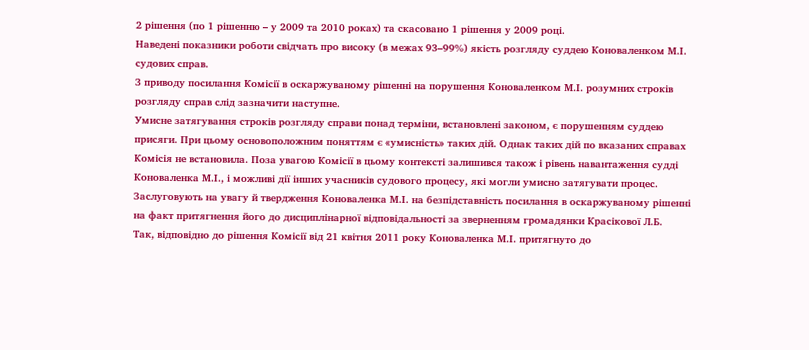2 рішення (по 1 рішенню – у 2009 та 2010 роках) та скасовано 1 рішення у 2009 році.
Наведені показники роботи свідчать про високу (в межах 93–99%) якість розгляду суддею Коноваленком М.І. судових справ.
З приводу посилання Комісії в оскаржуваному рішенні на порушення Коноваленком М.І. розумних строків розгляду справ слід зазначити наступне.
Умисне затягування строків розгляду справи понад терміни, встановлені законом, є порушенням суддею присяги. При цьому основоположним поняттям є «умисність» таких дій. Однак таких дій по вказаних справах Комісія не встановила. Поза увагою Комісії в цьому контексті залишився також і рівень навантаження судді Коноваленка М.І., і можливі дії інших учасників судового процесу, які могли умисно затягувати процес.
Заслуговують на увагу й твердження Коноваленка М.І. на безпідставність посилання в оскаржуваному рішенні на факт притягнення його до дисциплінарної відповідальності за зверненням громадянки Красікової Л.Б.
Так, відповідно до рішення Комісії від 21 квітня 2011 року Коноваленка М.І. притягнуто до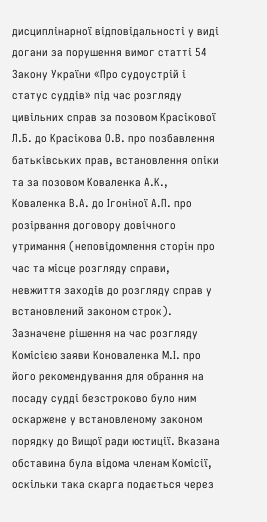дисциплінарної відповідальності у виді догани за порушення вимог статті 54 Закону України «Про судоустрій і статус суддів» під час розгляду цивільних справ за позовом Красікової Л.Б. до Красікова О.В. про позбавлення батьківських прав, встановлення опіки та за позовом Коваленка А.К., Коваленка В.А. до Ігоніної А.П. про розірвання договору довічного утримання (неповідомлення сторін про час та місце розгляду справи, невжиття заходів до розгляду справ у встановлений законом строк).
Зазначене рішення на час розгляду Комісією заяви Коноваленка М.І. про його рекомендування для обрання на посаду судді безстроково було ним оскаржене у встановленому законом порядку до Вищої ради юстиції. Вказана обставина була відома членам Комісії, оскільки така скарга подається через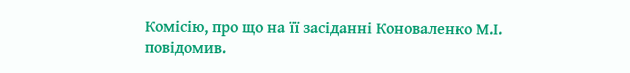Комісію, про що на її засіданні Коноваленко М.І. повідомив.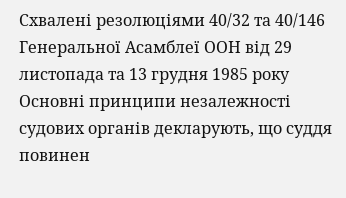Схвалені резолюціями 40/32 та 40/146 Генеральної Асамблеї ООН від 29 листопада та 13 грудня 1985 року Основні принципи незалежності судових органів декларують, що суддя повинен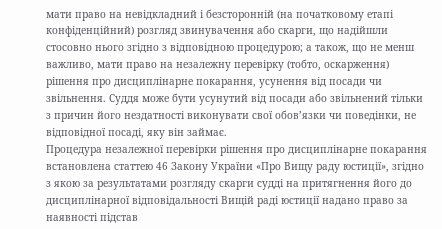мати право на невідкладний і безсторонній (на початковому етапі конфіденційний) розгляд звинувачення або скарги, що надійшли стосовно нього згідно з відповідною процедурою; а також, що не менш важливо, мати право на незалежну перевірку (тобто, оскарження) рішення про дисциплінарне покарання, усунення від посади чи звільнення. Суддя може бути усунутий від посади або звільнений тільки з причин його нездатності виконувати свої обов’язки чи поведінки, не відповідної посаді, яку він займає.
Процедура незалежної перевірки рішення про дисциплінарне покарання встановлена статтею 46 Закону України «Про Вищу раду юстиції», згідно з якою за результатами розгляду скарги судді на притягнення його до дисциплінарної відповідальності Вищій раді юстиції надано право за наявності підстав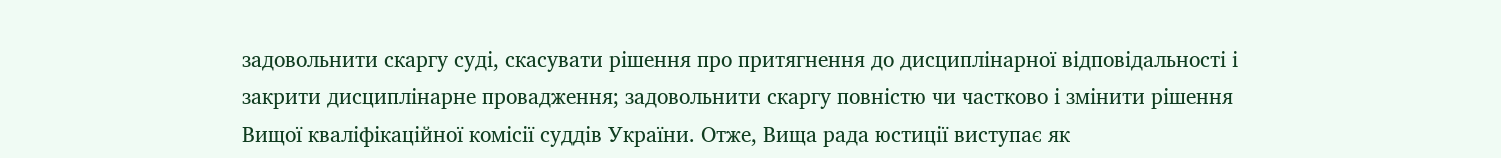задовольнити скаргу суді, скасувати рішення про притягнення до дисциплінарної відповідальності і закрити дисциплінарне провадження; задовольнити скаргу повністю чи частково і змінити рішення Вищої кваліфікаційної комісії суддів України. Отже, Вища рада юстиції виступає як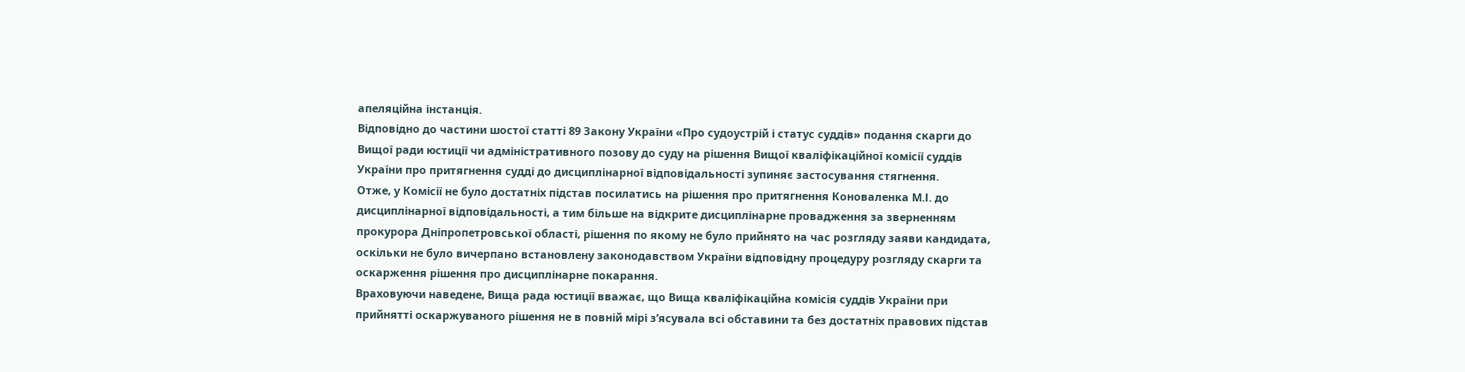апеляційна інстанція.
Відповідно до частини шостої статті 89 Закону України «Про судоустрій і статус суддів» подання скарги до Вищої ради юстиції чи адміністративного позову до суду на рішення Вищої кваліфікаційної комісії суддів України про притягнення судді до дисциплінарної відповідальності зупиняє застосування стягнення.
Отже, у Комісії не було достатніх підстав посилатись на рішення про притягнення Коноваленка М.І. до дисциплінарної відповідальності, а тим більше на відкрите дисциплінарне провадження за зверненням прокурора Дніпропетровської області, рішення по якому не було прийнято на час розгляду заяви кандидата, оскільки не було вичерпано встановлену законодавством України відповідну процедуру розгляду скарги та оскарження рішення про дисциплінарне покарання.
Враховуючи наведене, Вища рада юстиції вважає, що Вища кваліфікаційна комісія суддів України при прийнятті оскаржуваного рішення не в повній мірі з’ясувала всі обставини та без достатніх правових підстав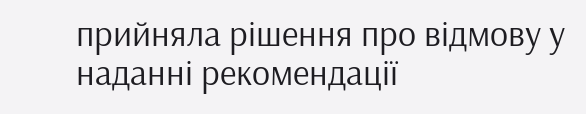прийняла рішення про відмову у наданні рекомендації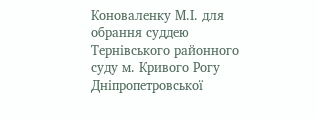Коноваленку М.І. для обрання суддею Тернівського районного суду м. Кривого Рогу Дніпропетровської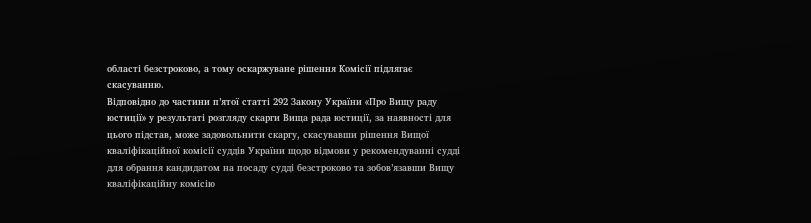області безстроково, а тому оскаржуване рішення Комісії підлягає скасуванню.
Відповідно до частини п’ятої статті 292 Закону України «Про Вищу раду юстиції» у результаті розгляду скарги Вища рада юстиції, за наявності для цього підстав, може задовольнити скаргу, скасувавши рішення Вищої кваліфікаційної комісії суддів України щодо відмови у рекомендуванні судді для обрання кандидатом на посаду судді безстроково та зобов’язавши Вищу кваліфікаційну комісію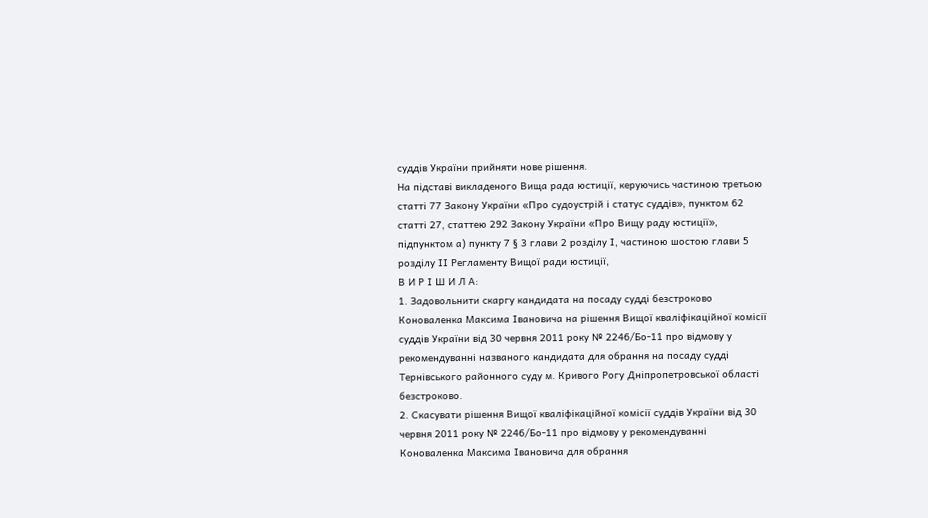суддів України прийняти нове рішення.
На підставі викладеного Вища рада юстиції, керуючись частиною третьою статті 77 Закону України «Про судоустрій і статус суддів», пунктом 62 статті 27, статтею 292 Закону України «Про Вищу раду юстиції», підпунктом а) пункту 7 § 3 глави 2 розділу І, частиною шостою глави 5 розділу ІІ Регламенту Вищої ради юстиції,
В И Р І Ш И Л А:
1. Задовольнити скаргу кандидата на посаду судді безстроково Коноваленка Максима Івановича на рішення Вищої кваліфікаційної комісії суддів України від 30 червня 2011 року № 2246/Бо-11 про відмову у рекомендуванні названого кандидата для обрання на посаду судді Тернівського районного суду м. Кривого Рогу Дніпропетровської області безстроково.
2. Скасувати рішення Вищої кваліфікаційної комісії суддів України від 30 червня 2011 року № 2246/Бо-11 про відмову у рекомендуванні Коноваленка Максима Івановича для обрання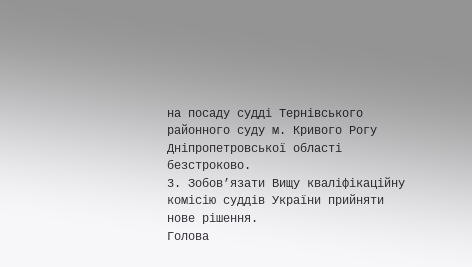на посаду судді Тернівського районного суду м. Кривого Рогу Дніпропетровської області безстроково.
3. Зобов’язати Вищу кваліфікаційну комісію суддів України прийняти нове рішення.
Голова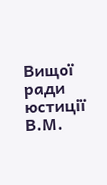Вищої ради юстиції В.М.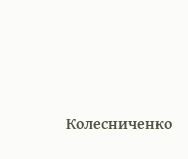Колесниченко